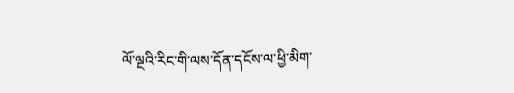ལོ་ལྔའི་རིང་གི་ལས་དོན་དངོས་ལ་ཕྱི་མིག་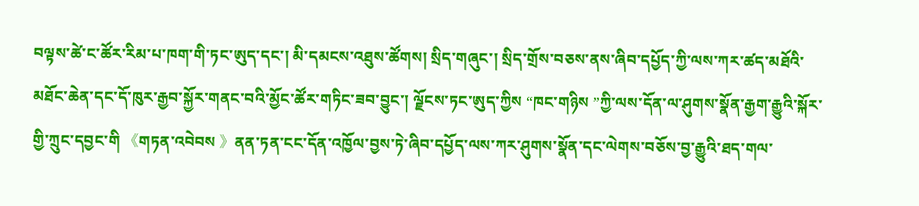བལྟས་ཚེ་ང་ཚོར་རིམ་པ་ཁག་གི་ཏང་ཨུད་དང་། མི་དམངས་འཐུས་ཚོགས། སྲིད་གཞུང་། སྲིད་གྲོས་བཅས་ནས་ཞིབ་དཔྱོད་ཀྱི་ལས་ཀར་ཚད་མཐོའི་མཐོང་ཆེན་དང་དོ་ཁུར་རྒྱབ་སྐྱོར་གནང་བའི་མྱོང་ཚོར་གཏིང་ཟབ་བྱུང་། ལྗོངས་ཏང་ཨུད་ཀྱིས “ཁང་གཉིས ”ཀྱི་ལས་དོན་ལ་ཤུགས་སྣོན་རྒྱག་རྒྱུའི་སྐོར་གྱི་ཀྲུང་དབྱང་གི 《གཏན་འབེབས 》ནན་ཏན་ངང་དོན་འཁྱོལ་བྱས་ཏེ་ཞིབ་དཔྱོད་ལས་ཀར་ཤུགས་སྣོན་དང་ལེགས་བཅོས་བྱ་རྒྱུའི་ཐད་གལ་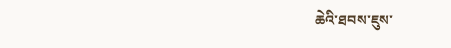ཆེའི་ཐབས་ཇུས་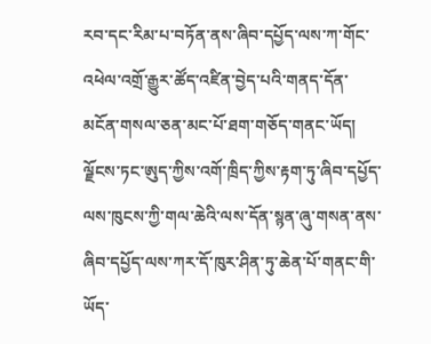རབ་དང་རིམ་པ་བཏོན་ནས་ཞིབ་དཔྱོད་ལས་ཀ་གོང་འཕེལ་འགྲོ་རྒྱུར་ཚོད་འཛིན་བྱེད་པའི་གནད་དོན་མངོན་གསལ་ཅན་མང་པོ་ཐག་གཅོད་གནང་ཡོད། ལྗོངས་ཏང་ཨུད་ཀྱིས་འགོ་ཁྲིད་ཀྱིས་རྟག་ཏུ་ཞིབ་དཔྱོད་ལས་ཁུངས་ཀྱི་གལ་ཆེའི་ལས་དོན་སྙན་ཞུ་གསན་ནས་ཞིབ་དཔྱོད་ལས་ཀར་དོ་ཁུར་ཤིན་ཏུ་ཆེན་པོ་གནང་གི་ཡོད་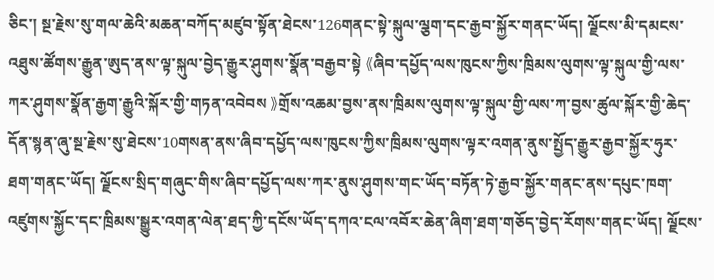ཅིང་། སྔ་རྗེས་སུ་གལ་ཆེའི་མཆན་བཀོད་མཛུབ་སྟོན་ཐེངས་126གནང་སྟེ་སྐུལ་ལྕག་དང་རྒྱབ་སྐྱོར་གནང་ཡོད། ལྗོངས་མི་དམངས་འཐུས་ཚོགས་རྒྱུན་ཨུད་ནས་ལྟ་སྐུལ་བྱེད་རྒྱུར་ཤུགས་སྣོན་བརྒྱབ་སྟེ 《ཞིབ་དཔྱོད་ལས་ཁུངས་ཀྱིས་ཁྲིམས་ལུགས་ལྟ་སྐུལ་གྱི་ལས་ཀར་ཤུགས་སྣོན་རྒྱག་རྒྱུའི་སྐོར་གྱི་གཏན་འབེབས 》གྲོས་འཆམ་བྱས་ནས་ཁྲིམས་ལུགས་ལྟ་སྐུལ་གྱི་ལས་ཀ་བྱས་ཚུལ་སྐོར་གྱི་ཆེད་དོན་སྙན་ཞུ་སྔ་རྗེས་སུ་ཐེངས་10གསན་ནས་ཞིབ་དཔྱོད་ལས་ཁུངས་ཀྱིས་ཁྲིམས་ལུགས་ལྟར་འགན་ནུས་སྤྱོད་རྒྱུར་རྒྱབ་སྐྱོར་ཧུར་ཐག་གནང་ཡོད། ལྗོངས་སྲིད་གཞུང་གིས་ཞིབ་དཔྱོད་ལས་ཀར་ནུས་ཤུགས་གང་ཡོད་བཏོན་ཏེ་རྒྱབ་སྐྱོར་གནང་ནས་དཔུང་ཁག་འཛུགས་སྐྱོང་དང་ཁྲིམས་སྒྱུར་འགན་ལེན་ཐད་ཀྱི་དངོས་ཡོད་དཀའ་ངལ་འབོར་ཆེན་ཞིག་ཐག་གཅོད་བྱེད་རོགས་གནང་ཡོད། ལྗོངས་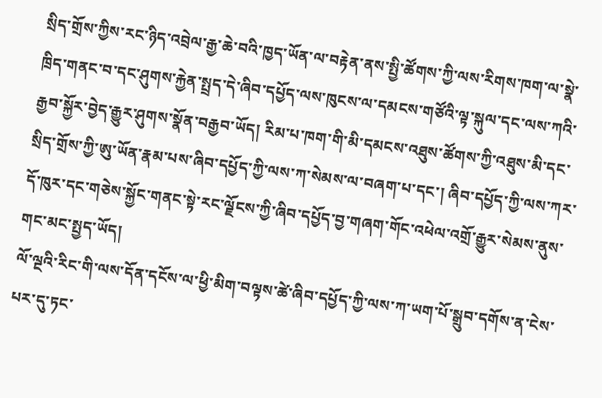སྲིད་གྲོས་ཀྱིས་རང་ཉིད་འབྲེལ་རྒྱ་ཆེ་བའི་ཁྱད་ཡོན་ལ་བརྟེན་ནས་སྤྱི་ཚོགས་ཀྱི་ལས་རིགས་ཁག་ལ་སྣེ་ཁྲིད་གནང་བ་དང་ཤུགས་རྐྱེན་སྤྲད་དེ་ཞིབ་དཔྱོད་ལས་ཁུངས་ལ་དམངས་གཙོའི་ལྟ་སྐུལ་དང་ལས་ཀའི་རྒྱབ་སྐྱོར་བྱེད་རྒྱུར་ཤུགས་སྣོན་བརྒྱབ་ཡོད། རིམ་པ་ཁག་གི་མི་དམངས་འཐུས་ཚོགས་ཀྱི་འཐུས་མི་དང་སྲིད་གྲོས་ཀྱི་ཨུ་ཡོན་རྣམ་པས་ཞིབ་དཔྱོད་ཀྱི་ལས་ཀ་སེམས་ལ་བཞག་པ་དང་། ཞིབ་དཔྱོད་ཀྱི་ལས་ཀར་དོ་ཁུར་དང་གཅེས་སྐྱོང་གནང་སྟེ་རང་ལྗོངས་ཀྱི་ཞིབ་དཔྱོད་བྱ་གཞག་གོང་འཕེལ་འགྲོ་རྒྱུར་སེམས་ནུས་གང་མང་སྤྱད་ཡོད།
ལོ་ལྔའི་རིང་གི་ལས་དོན་དངོས་ལ་ཕྱི་མིག་བལྟས་ཚེ་ཞིབ་དཔྱོད་ཀྱི་ལས་ཀ་ཡག་པོ་སྒྲུབ་དགོས་ན་ངེས་པར་དུ་ཏང་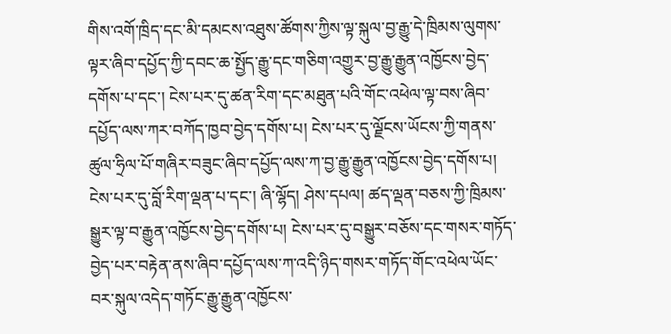གིས་འགོ་ཁྲིད་དང་མི་དམངས་འཐུས་ཚོགས་ཀྱིས་ལྟ་སྐུལ་བྱ་རྒྱུ་དེ་ཁྲིམས་ལུགས་ལྟར་ཞིབ་དཔྱོད་ཀྱི་དབང་ཆ་སྤྱོད་རྒྱུ་དང་གཅིག་འགྱུར་བྱ་རྒྱུ་རྒྱུན་འཁྱོངས་བྱེད་དགོས་པ་དང་། ངེས་པར་དུ་ཚན་རིག་དང་མཐུན་པའི་གོང་འཕེལ་ལྟ་བས་ཞིབ་དཔྱོད་ལས་ཀར་བཀོད་ཁྱབ་བྱེད་དགོས་པ། ངེས་པར་དུ་ལྗོངས་ཡོངས་ཀྱི་གནས་ཚུལ་ཧྲིལ་པོ་གཞིར་བཟུང་ཞིབ་དཔྱོད་ལས་ཀ་བྱ་རྒྱུ་རྒྱུན་འཁྱོངས་བྱེད་དགོས་པ། ངེས་པར་དུ་བློ་རིག་ལྡན་པ་དང་། ཞི་ལྷོད། ཤེས་དཔལ། ཚད་ལྡན་བཅས་ཀྱི་ཁྲིམས་སྒྱུར་ལྟ་བ་རྒྱུན་འཁྱོངས་བྱེད་དགོས་པ། ངེས་པར་དུ་བསྒྱུར་བཅོས་དང་གསར་གཏོད་བྱེད་པར་བརྟེན་ནས་ཞིབ་དཔྱོད་ལས་ཀ་འདི་ཉིད་གསར་གཏོད་གོང་འཕེལ་ཡོང་བར་སྐུལ་འདེད་གཏོང་རྒྱུ་རྒྱུན་འཁྱོངས་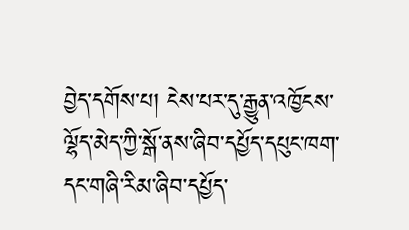བྱེད་དགོས་པ། ངེས་པར་དུ་རྒྱུན་འཁྱོངས་ལྷོད་མེད་ཀྱི་སྒོ་ནས་ཞིབ་དཔྱོད་དཔུང་ཁག་དང་གཞི་རིམ་ཞིབ་དཔྱོད་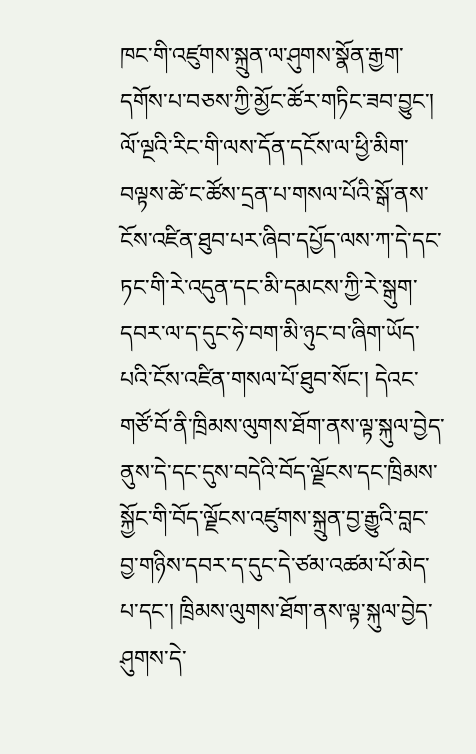ཁང་གི་འཛུགས་སྐྲུན་ལ་ཤུགས་སྣོན་རྒྱག་དགོས་པ་བཅས་ཀྱི་མྱོང་ཚོར་གཏིང་ཟབ་བྱུང་།
ལོ་ལྔའི་རིང་གི་ལས་དོན་དངོས་ལ་ཕྱི་མིག་བལྟས་ཚེ་ང་ཚོས་དྲན་པ་གསལ་པོའི་སྒོ་ནས་ངོས་འཛིན་ཐུབ་པར་ཞིབ་དཔྱོད་ལས་ཀ་དེ་དང་ཏང་གི་རེ་འདུན་དང་མི་དམངས་ཀྱི་རེ་སྒུག་དབར་ལ་ད་དུང་ཧེ་བག་མི་ཉུང་བ་ཞིག་ཡོད་པའི་ངོས་འཛིན་གསལ་པོ་ཐུབ་སོང་། དེའང་གཙོ་བོ་ནི་ཁྲིམས་ལུགས་ཐོག་ནས་ལྟ་སྐུལ་བྱེད་ནུས་དེ་དང་དུས་བདེའི་བོད་ལྗོངས་དང་ཁྲིམས་སྐྱོང་གི་བོད་ལྗོངས་འཛུགས་སྐྲུན་བྱ་རྒྱུའི་བླང་བྱ་གཉིས་དབར་ད་དུང་དེ་ཙམ་འཚམ་པོ་མེད་པ་དང་། ཁྲིམས་ལུགས་ཐོག་ནས་ལྟ་སྐུལ་བྱེད་ཤུགས་དེ་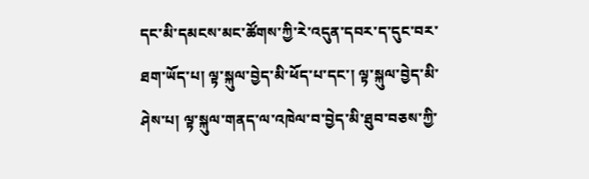དང་མི་དམངས་མང་ཚོགས་ཀྱི་རེ་འདུན་དབར་ད་དུང་བར་ཐག་ཡོད་པ། ལྟ་སྐུལ་བྱེད་མི་ཕོད་པ་དང་། ལྟ་སྐུལ་བྱེད་མི་ཤེས་པ། ལྟ་སྐུལ་གནད་ལ་འཁེལ་བ་བྱེད་མི་ཐུབ་བཅས་ཀྱི་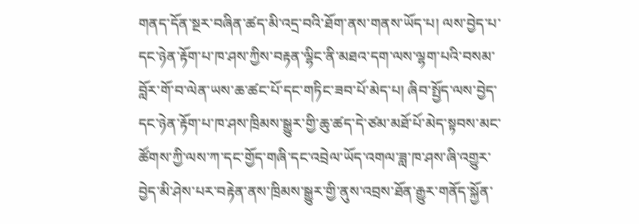གནད་དོན་སྔར་བཞིན་ཚད་མི་འདྲ་བའི་ཐོག་ནས་གནས་ཡོད་པ། ལས་བྱེད་པ་དང་ཉེན་རྟོག་པ་ཁ་ཤས་ཀྱིས་བརྟན་ལྷིང་ནི་མཐའ་དག་ལས་ལྷག་པའི་བསམ་བློར་གོ་བ་ལེན་ཡས་ཆ་ཚང་པོ་དང་གཏིང་ཟབ་པོ་མེད་པ། ཞིབ་སྤྱོད་ལས་བྱེད་དང་ཉེན་རྟོག་པ་ཁ་ཤས་ཁྲིམས་སྒྱུར་གྱི་ཆུ་ཚད་དེ་ཙམ་མཐོ་པོ་མེད་སྟབས་མང་ཚོགས་ཀྱི་ལས་ཀ་དང་གྱོད་གཞི་དང་འབྲེལ་ཡོད་འགལ་ཟླ་ཁ་ཤས་ཞི་འགྱུར་བྱེད་མི་ཤེས་པར་བརྟེན་ནས་ཁྲིམས་སྒྱུར་གྱི་ནུས་འབྲས་ཐོན་རྒྱུར་གནོད་སྐྱོན་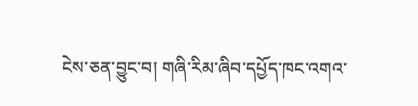ངེས་ཅན་བྱུང་བ། གཞི་རིམ་ཞིབ་དཔྱོད་ཁང་འགའ་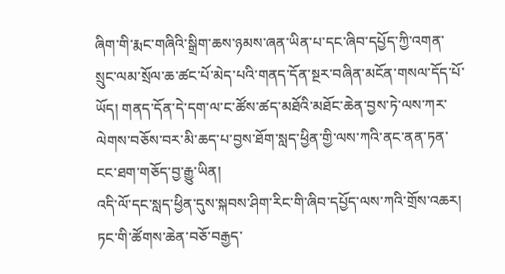ཞིག་གི་རྨང་གཞིའི་སྒྲིག་ཆས་ཉམས་ཞན་ཡིན་པ་དང་ཞིབ་དཔྱོད་ཀྱི་འགན་སྲུང་ལམ་སྲོལ་ཆ་ཚང་པོ་མེད་པའི་གནད་དོན་སྔར་བཞིན་མངོན་གསལ་དོད་པོ་ཡོད། གནད་དོན་དེ་དག་ལ་ང་ཚོས་ཚད་མཐོའི་མཐོང་ཆེན་བྱས་ཏེ་ལས་ཀར་ལེགས་བཅོས་བར་མི་ཆད་པ་བྱས་ཐོག་སླད་ཕྱིན་གྱི་ལས་ཀའི་ནང་ནན་ཏན་ངང་ཐག་གཅོད་བྱ་རྒྱུ་ཡིན།
འདི་ལོ་དང་སླད་ཕྱིན་དུས་སྐབས་ཤིག་རིང་གི་ཞིབ་དཔྱོད་ལས་ཀའི་གྲོས་འཆར།
ཏང་གི་ཚོགས་ཆེན་བཅོ་བརྒྱད་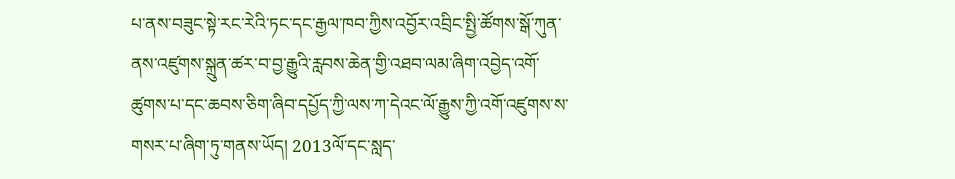པ་ནས་བཟུང་སྟེ་རང་རེའི་ཏང་དང་རྒྱལ་ཁབ་ཀྱིས་འབྱོར་འབྲིང་སྤྱི་ཚོགས་སྒོ་ཀུན་ནས་འཛུགས་སྐྲུན་ཚར་བ་བྱ་རྒྱུའི་རླབས་ཆེན་གྱི་འཐབ་ལམ་ཞིག་འབྱེད་འགོ་ཚུགས་པ་དང་ཆབས་ཅིག་ཞིབ་དཔྱོད་ཀྱི་ལས་ཀ་དེའང་ལོ་རྒྱུས་ཀྱི་འགོ་འཛུགས་ས་གསར་པ་ཞིག་ཏུ་གནས་ཡོད། 2013ལོ་དང་སླད་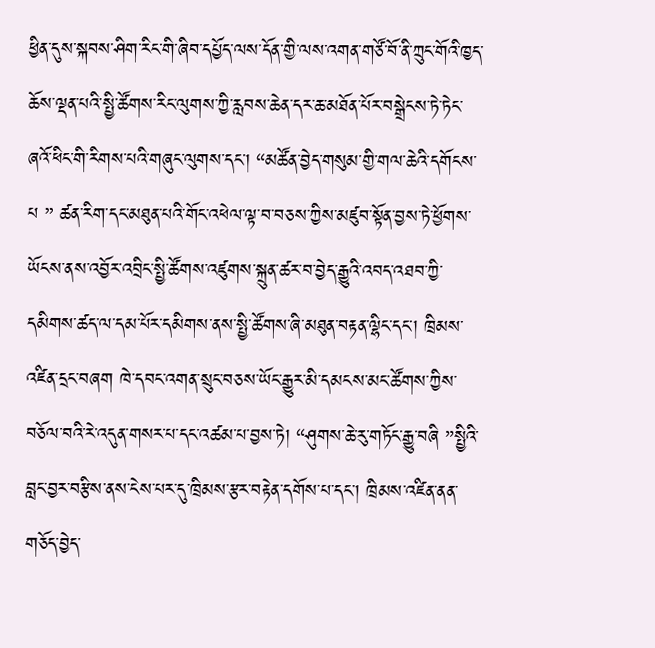ཕྱིན་དུས་སྐབས་ཤིག་རིང་གི་ཞིབ་དཔྱོད་ལས་དོན་གྱི་ལས་འགན་གཙོ་བོ་ནི་ཀྲུང་གོའི་ཁྱད་ཆོས་ལྡན་པའི་སྤྱི་ཚོགས་རིང་ལུགས་ཀྱི་རླབས་ཆེན་དར་ཆ་མཐོན་པོར་བསྒྲེངས་ཏེ་ཏེང་ཞའོ་ཕིང་གི་རིགས་པའི་གཞུང་ལུགས་དང་། “མཚོན་བྱེད་གསུམ་གྱི་གལ་ཆེའི་དགོངས་པ ” ཚན་རིག་དང་མཐུན་པའི་གོང་འཕེལ་ལྟ་བ་བཅས་ཀྱིས་མཛུབ་སྟོན་བྱས་ཏེ་ཕྱོགས་ཡོངས་ནས་འབྱོར་འབྲིང་སྤྱི་ཚོགས་འཛུགས་སྐྲུན་ཚར་བ་བྱེད་རྒྱུའི་འབད་འཐབ་ཀྱི་དམིགས་ཚད་ལ་དམ་པོར་དམིགས་ནས་སྤྱི་ཚོགས་ཞི་མཐུན་བརྟན་ལྷིང་དང་། ཁྲིམས་འཛིན་དྲང་བཞག ཁེ་དབང་འགན་སྲུང་བཅས་ཡོང་རྒྱུར་མི་དམངས་མང་ཚོགས་ཀྱིས་བཅོལ་བའི་རེ་འདུན་གསར་པ་དང་འཚམ་པ་བྱས་ཏེ། “ཤུགས་ཆེ་རུ་གཏོང་རྒྱུ་བཞི ”སྤྱིའི་བླང་བྱར་བརྩིས་ནས་ངེས་པར་དུ་ཁྲིམས་རྩར་བརྟེན་དགོས་པ་དང་། ཁྲིམས་འཛིན་ནན་གཅོད་བྱེད་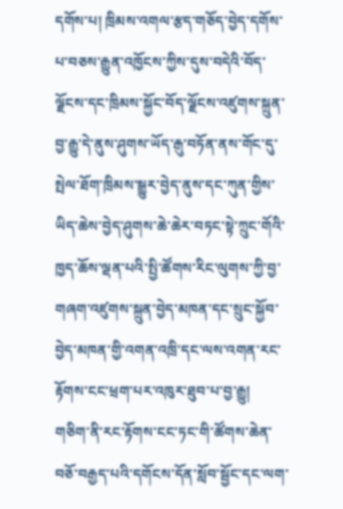དགོས་པ། ཁྲིམས་འགལ་རྩད་གཅོད་བྱེད་དགོས་པ་བཅས་རྒྱུན་འཁྱོངས་ཀྱིས་དུས་བདེའི་བོད་ལྗོངས་དང་ཁྲིམས་སྐྱོང་བོད་ལྗོངས་འཛུགས་སྐྲུན་བྱ་རྒྱུ་དེ་ནུས་ཤུགས་ཡོད་རྒུ་བཏོན་ནས་གོང་དུ་སྤེལ་ཐོག་ཁྲིམས་སྒྱུར་བྱེད་ནུས་དང་ཀུན་གྱིས་ཡིད་ཆེས་བྱེད་ཤུགས་ཆེ་ཆེར་བཏང་སྟེ་ཀྲུང་གོའི་ཁྱད་ཆོས་ལྡན་པའི་སྤྱི་ཚོགས་རིང་ལུགས་ཀྱི་བྱ་གཞག་འཛུགས་སྐྲུན་བྱེད་མཁན་དང་སྲུང་སྐྱོབ་བྱེད་མཁན་གྱི་འགན་འཁྲི་དང་ལས་འགན་རང་རྟོགས་ངང་ཕྲག་པར་འཁུར་ཐུབ་པ་བྱ་རྒྱུ།
གཅིག་ནི་རང་རྟོགས་ངང་ཏང་གི་ཚོགས་ཆེན་བཅོ་བརྒྱད་པའི་དགོངས་དོན་སློབ་སྦྱོང་དང་ལག་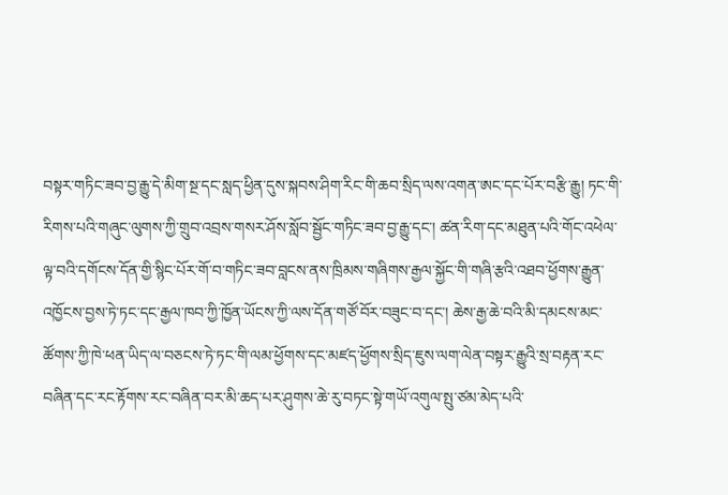བསྟར་གཏིང་ཟབ་བྱ་རྒྱུ་དེ་མིག་སྔ་དང་སླད་ཕྱིན་དུས་སྐབས་ཤིག་རིང་གི་ཆབ་སྲིད་ལས་འགན་ཨང་དང་པོར་བརྩི་རྒྱུ། ཏང་གི་རིགས་པའི་གཞུང་ལུགས་ཀྱི་གྲུབ་འབྲས་གསར་ཤོས་སློབ་སྦྱོང་གཏིང་ཟབ་བྱ་རྒྱུ་དང་། ཚན་རིག་དང་མཐུན་པའི་གོང་འཕེལ་ལྟ་བའི་དགོངས་དོན་གྱི་སྙིང་པོར་གོ་བ་གཏིང་ཟབ་བླངས་ནས་ཁྲིམས་གཞིགས་རྒྱལ་སྐྱོང་གི་གཞི་རྩའི་འཐབ་ཕྱོགས་རྒྱུན་འཁྱོངས་བྱས་ཏེ་ཏང་དང་རྒྱལ་ཁབ་ཀྱི་ཁྱོན་ཡོངས་ཀྱི་ལས་དོན་གཙོ་བོར་བཟུང་བ་དང་། ཆེས་རྒྱ་ཆེ་བའི་མི་དམངས་མང་ཚོགས་ཀྱི་ཁེ་ཕན་ཡིད་ལ་བཅངས་ཏེ་ཏང་གི་ལམ་ཕྱོགས་དང་མཛད་ཕྱོགས་སྲིད་ཇུས་ལག་ལེན་བསྟར་རྒྱུའི་སྲ་བརྟན་རང་བཞིན་དང་རང་རྟོགས་རང་བཞིན་བར་མི་ཆད་པར་ཤུགས་ཆེ་རུ་བཏང་སྟེ་གཡོ་འགུལ་སྤུ་ཙམ་མེད་པའི་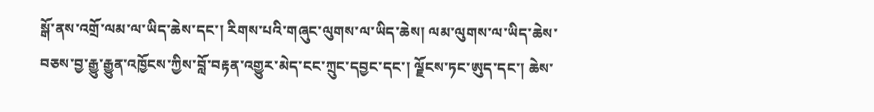སྒོ་ནས་འགྲོ་ལམ་ལ་ཡིད་ཆེས་དང་། རིགས་པའི་གཞུང་ལུགས་ལ་ཡིད་ཆེས། ལམ་ལུགས་ལ་ཡིད་ཆེས་བཅས་བྱ་རྒྱུ་རྒྱུན་འཁྱོངས་ཀྱིས་བློ་བརྟན་འགྱུར་མེད་ངང་ཀྲུང་དབྱང་དང་། ལྗོངས་ཏང་ཨུད་དང་། ཆེས་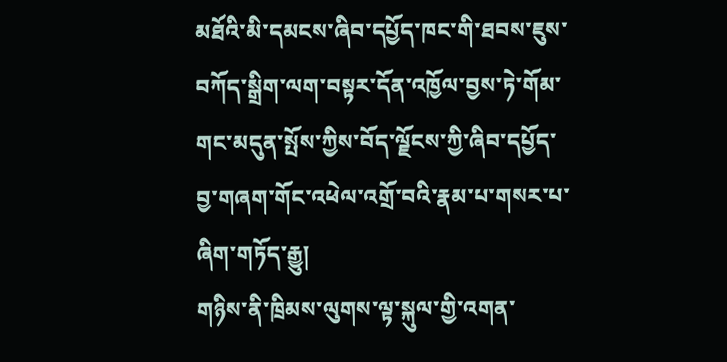མཐོའི་མི་དམངས་ཞིབ་དཔྱོད་ཁང་གི་ཐབས་ཇུས་བཀོད་སྒྲིག་ལག་བསྟར་དོན་འཁྱོལ་བྱས་ཏེ་གོམ་གང་མདུན་སྤོས་ཀྱིས་བོད་ལྗོངས་ཀྱི་ཞིབ་དཔྱོད་བྱ་གཞག་གོང་འཕེལ་འགྲོ་བའི་རྣམ་པ་གསར་པ་ཞིག་གཏོད་རྒྱུ།
གཉིས་ནི་ཁྲིམས་ལུགས་ལྟ་སྐུལ་གྱི་འགན་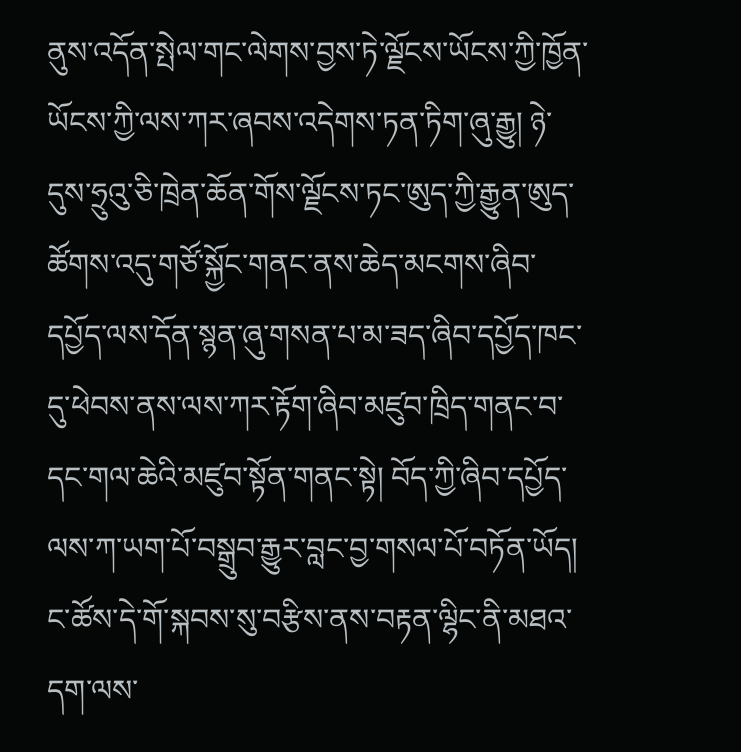ནུས་འདོན་སྤེལ་གང་ལེགས་བྱས་ཏེ་ལྗོངས་ཡོངས་ཀྱི་ཁྱོན་ཡོངས་ཀྱི་ལས་ཀར་ཞབས་འདེགས་ཏན་ཏིག་ཞུ་རྒྱུ། ཉེ་དུས་ཧྲུའུ་ཅི་ཁྲེན་ཆོན་གོས་ལྗོངས་ཏང་ཨུད་ཀྱི་རྒྱུན་ཨུད་ཚོགས་འདུ་གཙོ་སྐྱོང་གནང་ནས་ཆེད་མངགས་ཞིབ་དཔྱོད་ལས་དོན་སྙན་ཞུ་གསན་པ་མ་ཟད་ཞིབ་དཔྱོད་ཁང་དུ་ཕེབས་ནས་ལས་ཀར་རྟོག་ཞིབ་མཛུབ་ཁྲིད་གནང་བ་དང་གལ་ཆེའི་མཛུབ་སྟོན་གནང་སྟེ། བོད་ཀྱི་ཞིབ་དཔྱོད་ལས་ཀ་ཡག་པོ་བསྒྲུབ་རྒྱུར་བླང་བྱ་གསལ་པོ་བཏོན་ཡོད། ང་ཚོས་དེ་གོ་སྐབས་སུ་བརྩིས་ནས་བརྟན་ལྷིང་ནི་མཐའ་དག་ལས་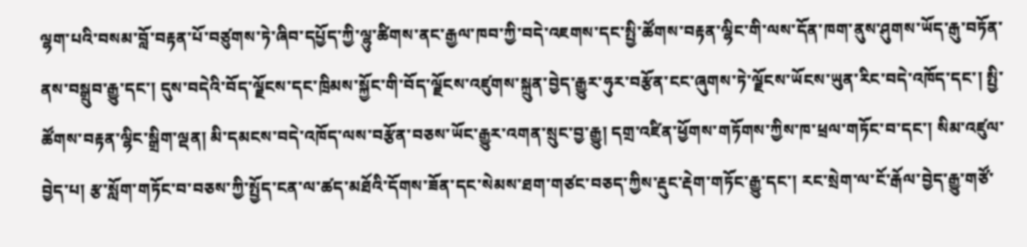ལྷག་པའི་བསམ་བློ་བརྟན་པོ་བཙུགས་ཏེ་ཞིབ་དཔྱོད་ཀྱི་ལྷུ་ཚིགས་ནང་རྒྱལ་ཁབ་ཀྱི་བདེ་འཇགས་དང་སྤྱི་ཚོགས་བརྟན་ལྷིང་གི་ལས་དོན་ཁག་ནུས་ཤུགས་ཡོད་རྒུ་བཏོན་ནས་བསྒྲུབ་རྒྱུ་དང་། དུས་བདེའི་བོད་ལྗོངས་དང་ཁྲིམས་སྐྱོང་གི་བོད་ལྗོངས་འཛུགས་སྐྲུན་བྱེད་རྒྱུར་ཧུར་བརྩོན་ངང་ཞུགས་ཏེ་ལྗོངས་ཡོངས་ཡུན་རིང་བདེ་འཁོད་དང་། སྤྱི་ཚོགས་བརྟན་ལྷིང་སྒྲིག་ལྡན། མི་དམངས་བདེ་འཁོད་ལས་བརྩོན་བཅས་ཡོང་རྒྱུར་འགན་སྲུང་བྱ་རྒྱུ། དགྲ་འཛིན་ཕྱོགས་གཏོགས་ཀྱིས་ཁ་ཕྲལ་གཏོང་བ་དང་། སིམ་འཛུལ་བྱེད་པ། རྩ་སློག་གཏོང་བ་བཅས་ཀྱི་སྤྱོད་ངན་ལ་ཚད་མཐོའི་དོགས་ཟོན་དང་སེམས་ཐག་གཙང་བཅད་ཀྱིས་རྡུང་རྡེག་གཏོང་རྒྱུ་དང་། རང་སྲེག་ལ་ངོ་རྒོལ་བྱེད་རྒྱུ་གཙོ་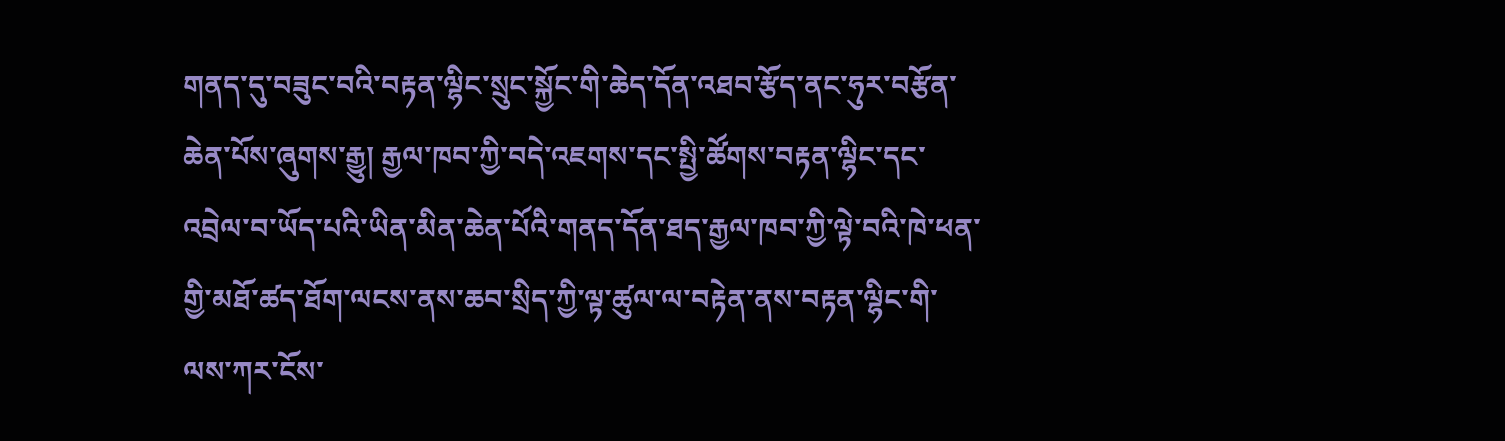གནད་དུ་བཟུང་བའི་བརྟན་ལྷིང་སྲུང་སྐྱོང་གི་ཆེད་དོན་འཐབ་རྩོད་ནང་ཧུར་བརྩོན་ཆེན་པོས་ཞུགས་རྒྱུ། རྒྱལ་ཁབ་ཀྱི་བདེ་འཇགས་དང་སྤྱི་ཚོགས་བརྟན་ལྷིང་དང་འབྲེལ་བ་ཡོད་པའི་ཡིན་མིན་ཆེན་པོའི་གནད་དོན་ཐད་རྒྱལ་ཁབ་ཀྱི་ལྟེ་བའི་ཁེ་ཕན་གྱི་མཐོ་ཚད་ཐོག་ལངས་ནས་ཆབ་སྲིད་ཀྱི་ལྟ་ཚུལ་ལ་བརྟེན་ནས་བརྟན་ལྷིང་གི་ལས་ཀར་ངོས་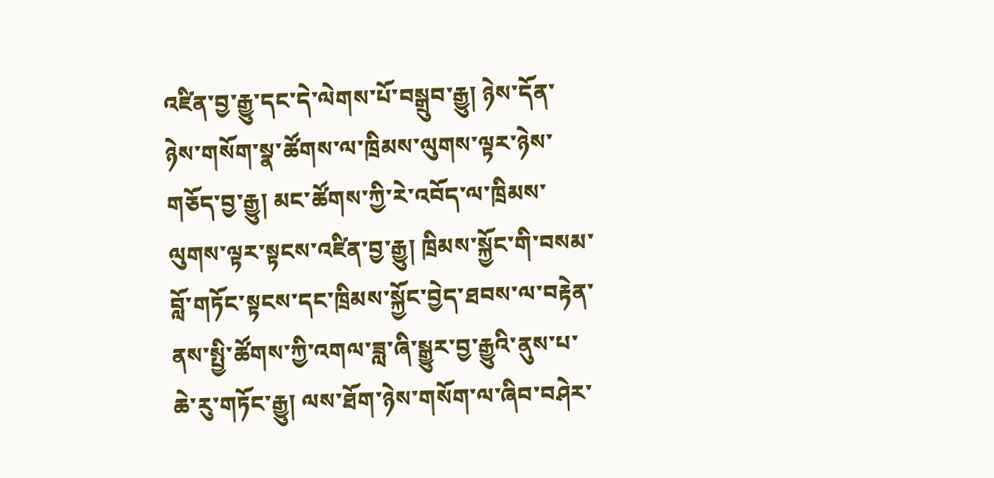འཛིན་བྱ་རྒྱུ་དང་དེ་ལེགས་པོ་བསྒྲུབ་རྒྱུ། ཉེས་དོན་ཉེས་གསོག་སྣ་ཚོགས་ལ་ཁྲིམས་ལུགས་ལྟར་ཉེས་གཅོད་བྱ་རྒྱུ། མང་ཚོགས་ཀྱི་རེ་འབོད་ལ་ཁྲིམས་ལུགས་ལྟར་སྟངས་འཛིན་བྱ་རྒྱུ། ཁྲིམས་སྐྱོང་གི་བསམ་བློ་གཏོང་སྟངས་དང་ཁྲིམས་སྐྱོང་བྱེད་ཐབས་ལ་བརྟེན་ནས་སྤྱི་ཚོགས་ཀྱི་འགལ་ཟླ་ཞི་སྒྱུར་བྱ་རྒྱུའི་ནུས་པ་ཆེ་རུ་གཏོང་རྒྱུ། ལས་ཐོག་ཉེས་གསོག་ལ་ཞིབ་བཤེར་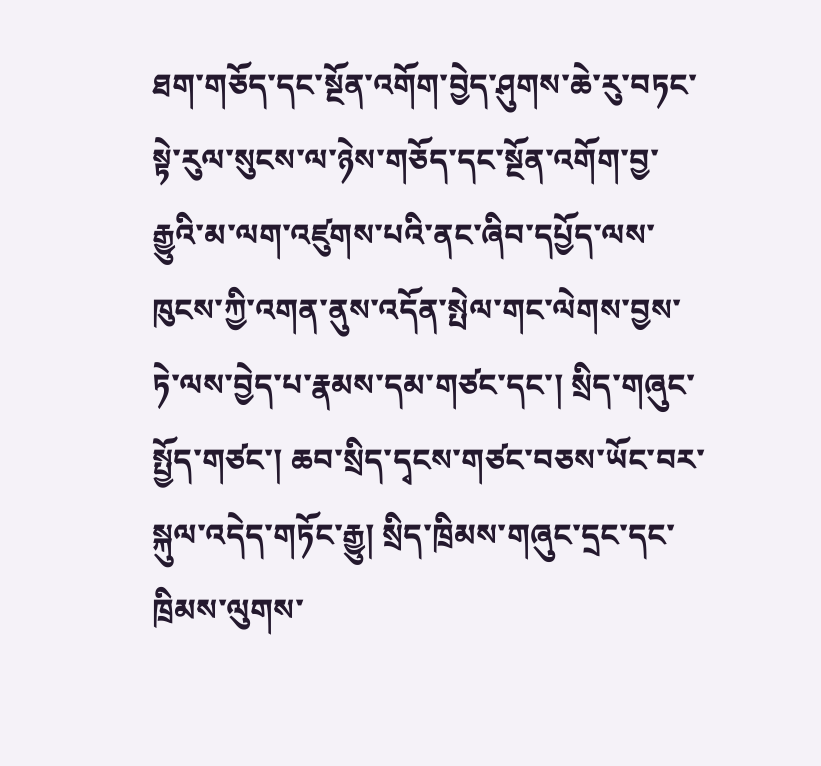ཐག་གཅོད་དང་སྔོན་འགོག་བྱེད་ཤུགས་ཆེ་རུ་བཏང་སྟེ་རུལ་སུངས་ལ་ཉེས་གཅོད་དང་སྔོན་འགོག་བྱ་རྒྱུའི་མ་ལག་འཛུགས་པའི་ནང་ཞིབ་དཔྱོད་ལས་ཁུངས་ཀྱི་འགན་ནུས་འདོན་སྤེལ་གང་ལེགས་བྱས་ཏེ་ལས་བྱེད་པ་རྣམས་དམ་གཙང་དང་། སྲིད་གཞུང་སྤྱོད་གཙང་། ཆབ་སྲིད་དྭངས་གཙང་བཅས་ཡོང་བར་སྐུལ་འདེད་གཏོང་རྒྱུ། སྲིད་ཁྲིམས་གཞུང་དྲང་དང་ཁྲིམས་ལུགས་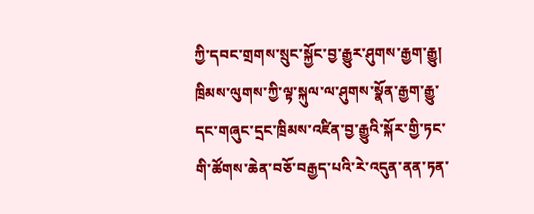ཀྱི་དབང་གྲགས་སྲུང་སྐྱོང་བྱ་རྒྱུར་ཤུགས་རྒྱག་རྒྱུ། ཁྲིམས་ལུགས་ཀྱི་ལྟ་སྐུལ་ལ་ཤུགས་སྣོན་རྒྱག་རྒྱུ་དང་གཞུང་དྲང་ཁྲིམས་འཛིན་བྱ་རྒྱུའི་སྐོར་གྱི་ཏང་གི་ཚོགས་ཆེན་བཅོ་བརྒྱད་པའི་རེ་འདུན་ནན་ཏན་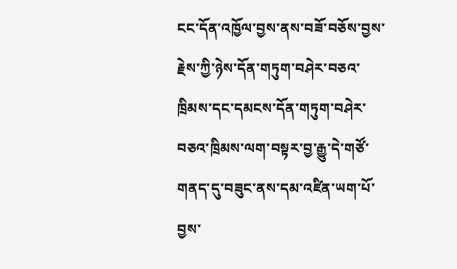ངང་དོན་འཁྱོལ་བྱས་ནས་བཟོ་བཅོས་བྱས་རྗེས་ཀྱི་ཉེས་དོན་གཏུག་བཤེར་བཅའ་ཁྲིམས་དང་དམངས་དོན་གཏུག་བཤེར་བཅའ་ཁྲིམས་ལག་བསྟར་བྱ་རྒྱུ་དེ་གཙོ་གནད་དུ་བཟུང་ནས་དམ་འཛིན་ཡག་པོ་བྱས་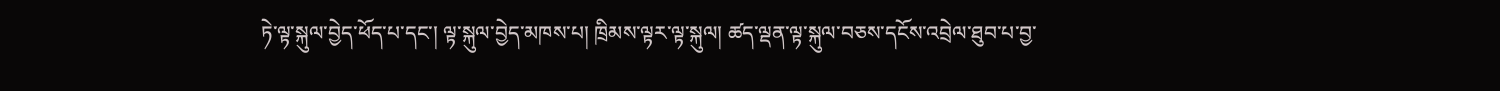ཏེ་ལྟ་སྐུལ་བྱེད་ཕོད་པ་དང་། ལྟ་སྐུལ་བྱེད་མཁས་པ། ཁྲིམས་ལྟར་ལྟ་སྐུལ། ཚད་ལྡན་ལྟ་སྐུལ་བཅས་དངོས་འབྲེལ་ཐུབ་པ་བྱ་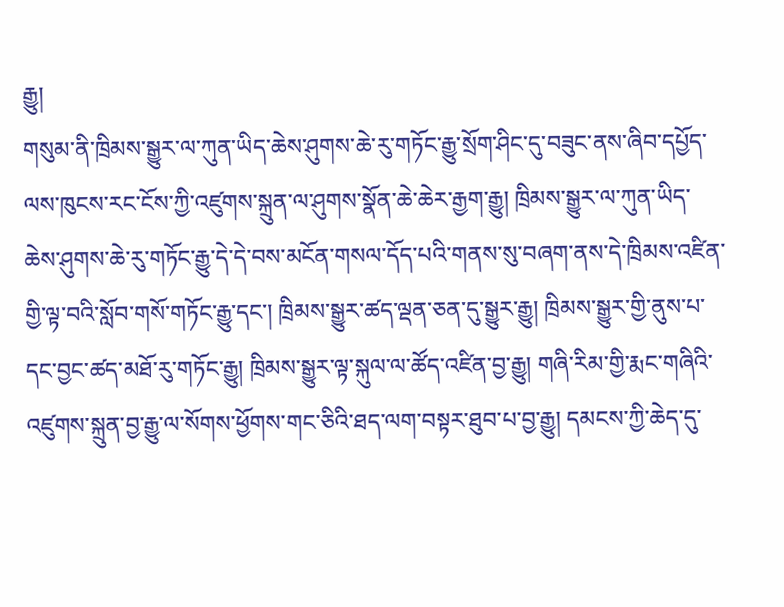རྒྱུ།
གསུམ་ནི་ཁྲིམས་སྒྱུར་ལ་ཀུན་ཡིད་ཆེས་ཤུགས་ཆེ་རུ་གཏོང་རྒྱུ་སྲོག་ཤིང་དུ་བཟུང་ནས་ཞིབ་དཔྱོད་ལས་ཁུངས་རང་ངོས་ཀྱི་འཛུགས་སྐྲུན་ལ་ཤུགས་སྣོན་ཆེ་ཆེར་རྒྱག་རྒྱུ། ཁྲིམས་སྒྱུར་ལ་ཀུན་ཡིད་ཆེས་ཤུགས་ཆེ་རུ་གཏོང་རྒྱུ་དེ་དེ་བས་མངོན་གསལ་དོད་པའི་གནས་སུ་བཞག་ནས་དེ་ཁྲིམས་འཛིན་གྱི་ལྟ་བའི་སློབ་གསོ་གཏོང་རྒྱུ་དང་། ཁྲིམས་སྒྱུར་ཚད་ལྡན་ཅན་དུ་སྒྱུར་རྒྱུ། ཁྲིམས་སྒྱུར་གྱི་ནུས་པ་དང་བྱང་ཚད་མཐོ་རུ་གཏོང་རྒྱུ། ཁྲིམས་སྒྱུར་ལྟ་སྐུལ་ལ་ཚོད་འཛིན་བྱ་རྒྱུ། གཞི་རིམ་གྱི་རྨང་གཞིའི་འཛུགས་སྐྲུན་བྱ་རྒྱུ་ལ་སོགས་ཕྱོགས་གང་ཅིའི་ཐད་ལག་བསྟར་ཐུབ་པ་བྱ་རྒྱུ། དམངས་ཀྱི་ཆེད་དུ་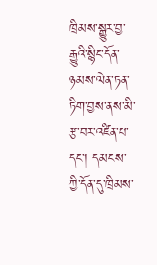ཁྲིམས་སྒྱུར་བྱ་རྒྱུའི་སྙིང་དོན་ཉམས་ལེན་ཏན་ཏིག་བྱས་ནས་མི་རྩ་བར་འཛིན་པ་དང་། དམངས་ཀྱི་དོན་དུ་ཁྲིམས་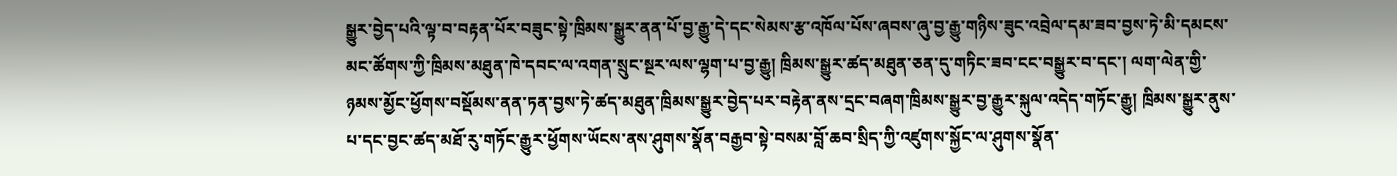སྒྱུར་བྱེད་པའི་ལྟ་བ་བརྟན་པོར་བཟུང་སྟེ་ཁྲིམས་སྒྱུར་ནན་པོ་བྱ་རྒྱུ་དེ་དང་སེམས་རྩ་འཁོལ་པོས་ཞབས་ཞུ་བྱ་རྒྱུ་གཉིས་ཟུང་འབྲེལ་དམ་ཟབ་བྱས་ཏེ་མི་དམངས་མང་ཚོགས་ཀྱི་ཁྲིམས་མཐུན་ཁེ་དབང་ལ་འགན་སྲུང་སྔར་ལས་ལྷག་པ་བྱ་རྒྱུ། ཁྲིམས་སྒྱུར་ཚད་མཐུན་ཅན་དུ་གཏིང་ཟབ་ངང་བསྒྱུར་བ་དང་། ལག་ལེན་གྱི་ཉམས་མྱོང་ཕྱོགས་བསྡོམས་ནན་ཏན་བྱས་ཏེ་ཚད་མཐུན་ཁྲིམས་སྒྱུར་བྱེད་པར་བརྟེན་ནས་དྲང་བཞག་ཁྲིམས་སྒྱུར་བྱ་རྒྱུར་སྐུལ་འདེད་གཏོང་རྒྱུ། ཁྲིམས་སྒྱུར་ནུས་པ་དང་བྱང་ཚད་མཐོ་རུ་གཏོང་རྒྱུར་ཕྱོགས་ཡོངས་ནས་ཤུགས་སྣོན་བརྒྱབ་སྟེ་བསམ་བློ་ཆབ་སྲིད་ཀྱི་འཛུགས་སྐྱོང་ལ་ཤུགས་སྣོན་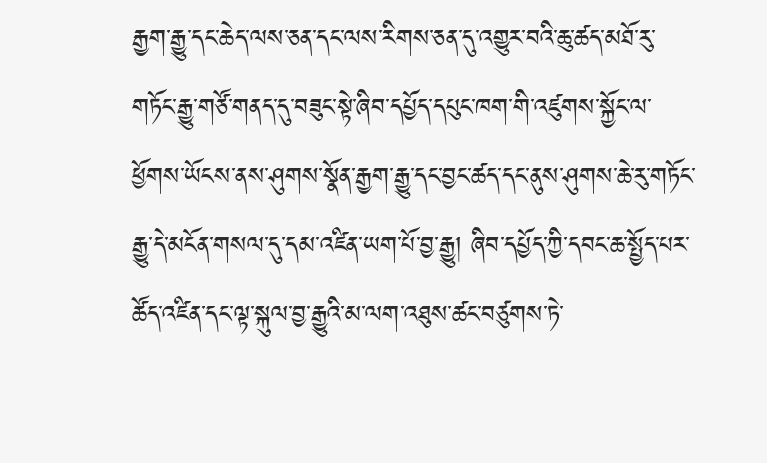རྒྱག་རྒྱུ་དང་ཆེད་ལས་ཅན་དང་ལས་རིགས་ཅན་དུ་འགྱུར་བའི་ཆུ་ཚད་མཐོ་རུ་གཏོང་རྒྱུ་གཙོ་གནད་དུ་བཟུང་སྟེ་ཞིབ་དཔྱོད་དཔུང་ཁག་གི་འཛུགས་སྐྱོང་ལ་ཕྱོགས་ཡོངས་ནས་ཤུགས་སྣོན་རྒྱག་རྒྱུ་དང་བྱང་ཚད་དང་ནུས་ཤུགས་ཆེ་རུ་གཏོང་རྒྱུ་དེ་མངོན་གསལ་དུ་དམ་འཛིན་ཡག་པོ་བྱ་རྒྱུ། ཞིབ་དཔྱོད་ཀྱི་དབང་ཆ་སྤྱོད་པར་ཚོད་འཛིན་དང་ལྟ་སྐུལ་བྱ་རྒྱུའི་མ་ལག་འཐུས་ཚང་བཙུགས་ཏེ་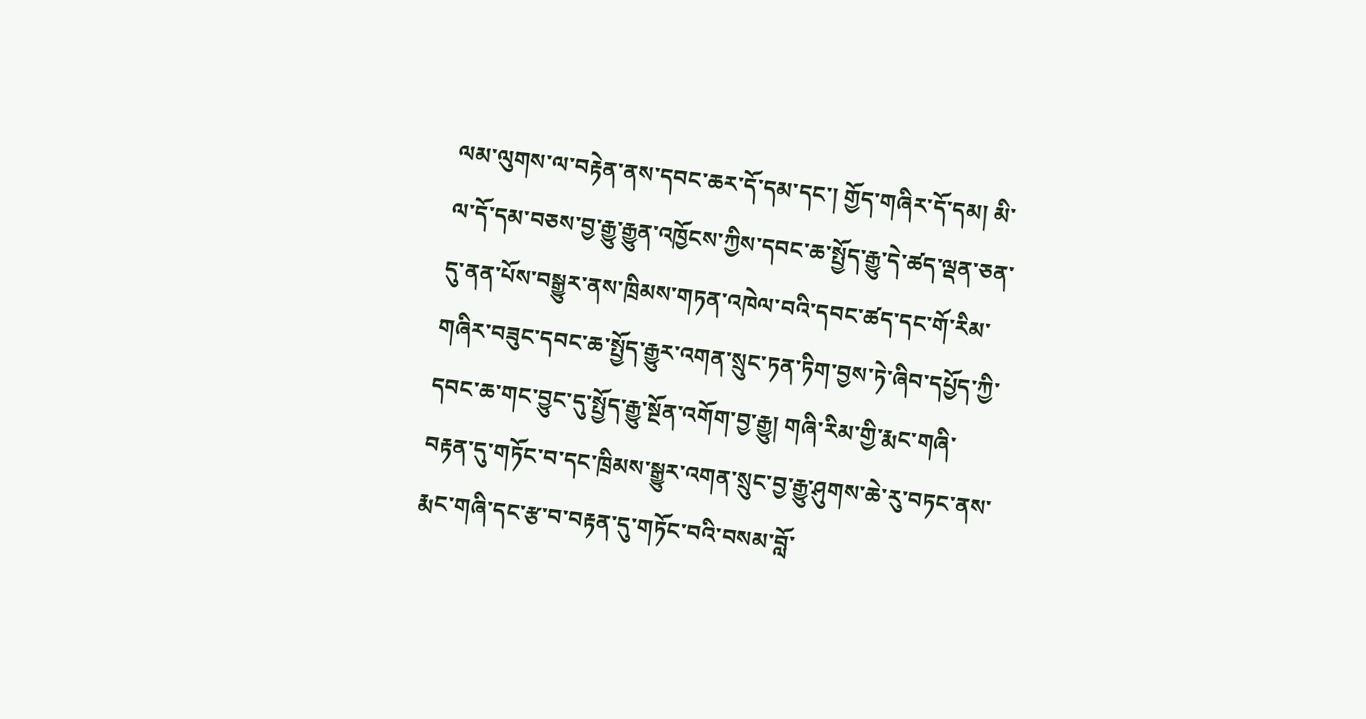ལམ་ལུགས་ལ་བརྟེན་ནས་དབང་ཆར་དོ་དམ་དང་། གྱོད་གཞིར་དོ་དམ། མི་ལ་དོ་དམ་བཅས་བྱ་རྒྱུ་རྒྱུན་འཁྱོངས་ཀྱིས་དབང་ཆ་སྤྱོད་རྒྱུ་དེ་ཚད་ལྡན་ཅན་དུ་ནན་པོས་བསྒྱུར་ནས་ཁྲིམས་གཏན་འཁེལ་བའི་དབང་ཚད་དང་གོ་རིམ་གཞིར་བཟུང་དབང་ཆ་སྤྱོད་རྒྱུར་འགན་སྲུང་ཏན་ཏིག་བྱས་ཏེ་ཞིབ་དཔྱོད་ཀྱི་དབང་ཆ་གང་བྱུང་དུ་སྤྱོད་རྒྱུ་སྔོན་འགོག་བྱ་རྒྱུ། གཞི་རིམ་གྱི་རྨང་གཞི་བརྟན་དུ་གཏོང་བ་དང་ཁྲིམས་སྒྱུར་འགན་སྲུང་བྱ་རྒྱུ་ཤུགས་ཆེ་རུ་བཏང་ནས་རྨང་གཞི་དང་རྩ་བ་བརྟན་དུ་གཏོང་བའི་བསམ་བློ་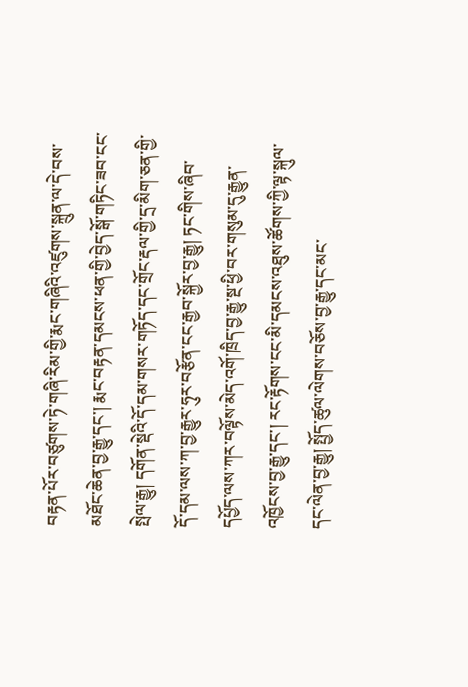བརྟན་པོར་བཙུགས་ཏེ་གཞི་རིམ་གྱི་རྨང་གཞིའི་འཛུགས་སྐྲུན་ལ་དེ་བས་མཐོང་ཆེན་བྱ་རྒྱུ་དང་། རྨང་བརྟན་དམངས་ཕན་གྱི་བྱེད་སྒོ་གཏིང་ཟབ་ངང་སྤེལ་རྒྱུ། དགོན་སྡེའི་དོ་དམ་གསར་གཏོད་དང་གྲོང་རྡལ་གྱི་དྲ་མིག་ཅན་གྱི་དོ་དམ་ལས་ཀ་བྱ་རྒྱུར་ཧུར་བརྩོན་ངང་རྒྱབ་སྐྱོར་བྱ་རྒྱུ། ཏང་གིས་ཞིབ་དཔྱོད་ལས་ཀར་བལྟོས་མེད་འགོ་ཁྲིད་བྱ་རྒྱུ་སྔ་ཕྱི་བར་གསུམ་དུ་རྒྱུན་འཁྱོངས་བྱ་རྒྱུ་དང་། རང་རྟོགས་ངང་མི་དམངས་འཐུས་ཚོགས་ཀྱི་ལྟ་སྐུལ་དང་ལེན་བྱ་རྒྱུ། སྤྱོད་ཚུལ་ལེགས་བཅོས་བྱ་རྒྱུ་དང་མང་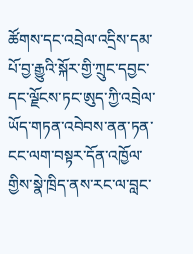ཚོགས་དང་འབྲེལ་འདྲིས་དམ་པོ་བྱ་རྒྱུའི་སྐོར་གྱི་ཀྲུང་དབྱང་དང་ལྗོངས་ཏང་ཨུད་ཀྱི་འབྲེལ་ཡོད་གཏན་འབེབས་ནན་ཏན་ངང་ལག་བསྟར་དོན་འཁྱོལ་གྱིས་སྣེ་ཁྲིད་ནས་རང་ལ་བླང་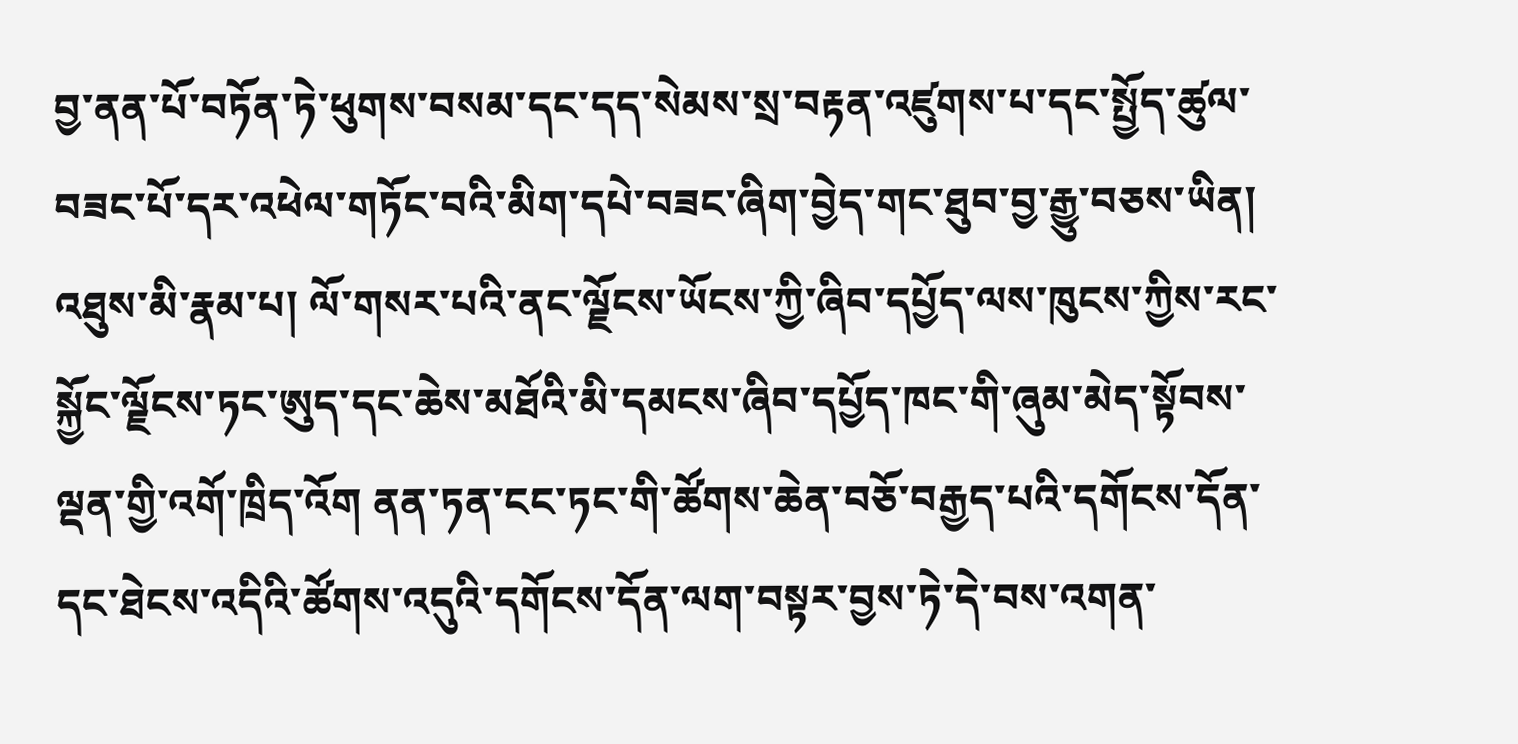བྱ་ནན་པོ་བཏོན་ཏེ་ཕུགས་བསམ་དང་དད་སེམས་སྲ་བརྟན་འཛུགས་པ་དང་སྤྱོད་ཚུལ་བཟང་པོ་དར་འཕེལ་གཏོང་བའི་མིག་དཔེ་བཟང་ཞིག་བྱེད་གང་ཐུབ་བྱ་རྒྱུ་བཅས་ཡིན། འཐུས་མི་རྣམ་པ། ལོ་གསར་པའི་ནང་ལྗོངས་ཡོངས་ཀྱི་ཞིབ་དཔྱོད་ལས་ཁུངས་ཀྱིས་རང་སྐྱོང་ལྗོངས་ཏང་ཨུད་དང་ཆེས་མཐོའི་མི་དམངས་ཞིབ་དཔྱོད་ཁང་གི་ཞུམ་མེད་སྟོབས་ལྡན་གྱི་འགོ་ཁྲིད་འོག ནན་ཏན་ངང་ཏང་གི་ཚོགས་ཆེན་བཅོ་བརྒྱད་པའི་དགོངས་དོན་དང་ཐེངས་འདིའི་ཚོགས་འདུའི་དགོངས་དོན་ལག་བསྟར་བྱས་ཏེ་དེ་བས་འགན་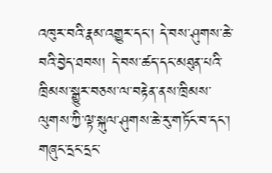འཁུར་བའི་རྣམ་འགྱུར་དང་། དེ་བས་ཤུགས་ཆེ་བའི་བྱེད་ཐབས། དེ་བས་ཚད་དང་མཐུན་པའི་ཁྲིམས་སྒྱུར་བཅས་ལ་བརྟེན་ནས་ཁྲིམས་ལུགས་ཀྱི་ལྟ་སྐུལ་ཤུགས་ཆེ་རུ་གཏོང་བ་དང་། གཞུང་དྲང་དྲང་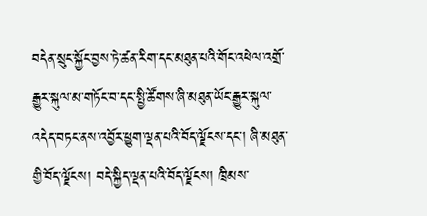བདེན་སྲུང་སྐྱོང་བྱས་ཏེ་ཚན་རིག་དང་མཐུན་པའི་གོང་འཕེལ་འགྲོ་རྒྱུར་སྐུལ་མ་གཏོང་བ་དང་སྤྱི་ཚོགས་ཞི་མཐུན་ཡོང་རྒྱུར་སྐུལ་འདེད་བཏང་ནས་འབྱོར་ཕྱུག་ལྡན་པའི་བོད་ལྗོངས་དང་། ཞི་མཐུན་གྱི་བོད་ལྗོངས། བདེ་སྐྱིད་ལྡན་པའི་བོད་ལྗོངས། ཁྲིམས་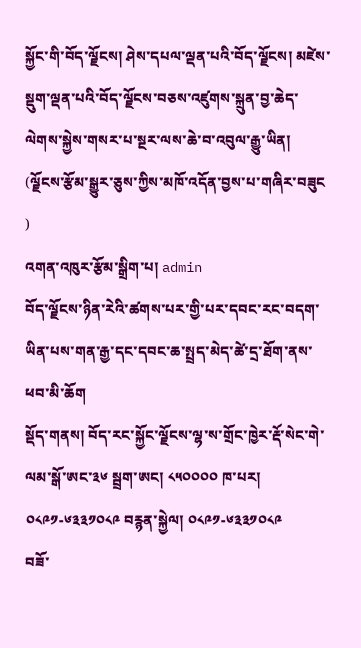སྐྱོང་གི་བོད་ལྗོངས། ཤེས་དཔལ་ལྡན་པའི་བོད་ལྗོངས། མཛེས་སྡུག་ལྡན་པའི་བོད་ལྗོངས་བཅས་འཛུགས་སྐྲུན་བྱ་ཆེད་ལེགས་སྐྱེས་གསར་པ་སྔར་ལས་ཆེ་བ་འབུལ་རྒྱུ་ཡིན།
(ལྗོངས་རྩོམ་སྒྱུར་ཅུས་ཀྱིས་མཁོ་འདོན་བྱས་པ་གཞིར་བཟུང )
འགན་འཁུར་རྩོམ་སྒྲིག་པ། admin
བོད་ལྗོངས་ཉིན་རེའི་ཚགས་པར་གྱི་པར་དབང་རང་བདག་ཡིན་པས་གན་རྒྱ་དང་དབང་ཆ་སྤྲད་མེད་ཚེ་དྲ་ཐོག་ནས་ཕབ་མི་ཆོག
སྡོད་གནས། བོད་རང་སྐྱོང་ལྗོངས་ལྷ་ས་གྲོང་ཁྱེར་རྡོ་སེང་གེ་ལམ་སྒོ་ཨང་༣༦ སྦྲག་ཨང། ༨༥༠༠༠༠ ཁ་པར། ༠༨༩༡-༦༣༣༡༠༨༩ བརྙན་སྐྱེལ། ༠༨༩༡-༦༣༣༡༠༨༩
བཟོ་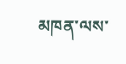མཁན་ལས་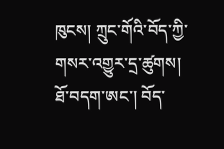ཁུངས། ཀྲུང་གོའི་བོད་ཀྱི་གསར་འགྱུར་དྲ་ཚུགས།
ཐོ་བདག་ཨང་། བོད་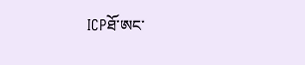ICPཐོ་ཨང་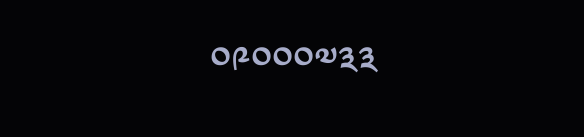༠༩༠༠༠༧༣༣